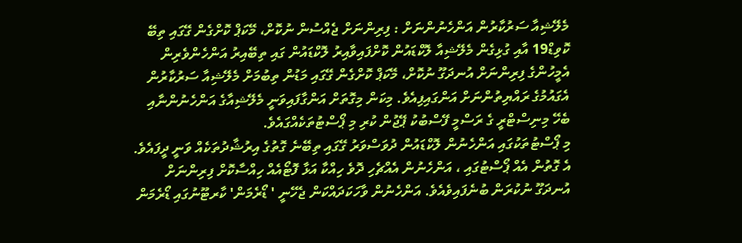މެލޭޝިއާ ސަރުކާރުން އަންހެނުންނަށް : ފިރިންނަށް ޖެއްސުން ނުކޮށް، މޭކަޕް ކޮށްގެން ގޭގައި ތިބޭ
ކޮވިޑް19 އާއި ގުޅިގެން މެލޭޝިއާ ލޮކްޑައުން ކޮށްފައިވާއިރު ލޮކްޑައުން ގައި ތިބޭއިރު އަންހެންވެރިން އެމީހުންގެ ފިރިންނަށް އުނދަގޫ ނުކޮށް، މޭކަޕް ކޮށްގެން ގޭގައި މަޑުން ތިބުމަށް މެލޭޝިއާ ސަރުކާރުން އެގައުމުގެ ރައްޔިތުންނަށް އަންގައިފިއެވެ. މިކަން މިގޮތަށް އަންގާފައިވަނީ މެލޭޝިއާގެ އަންހެނުންނާއި ބެހޭ މިނިސްޓްރީ ގެ ރަސްމީ ފޭސްބުކު ޕޭޖުން ކުރި މި ޕޯސްޓުތަކެއްގައެވެ.
މި ޕޯސްޓުތަކުގައި އަންހެނުން ލޮކްޑައުން ދުވަސްވަރު ގޭގައި ތިބޭނެ ގޮތުގެ އިރުޝާދުތަކެއް ވަނީ ދީފައެވެ. އެ ގޮތުން އެއް ޕޯސްޓުގައި ، އަންހެނުން އެއްޗެހި ދޮވެ ހިއްކާ އަޅާ ފޮޓޯއެއް ހިއްސާކޮށް ފިރިންނަށް އުނދަގޫ ނުކުރަން ބުނެފައިވެއެވެ. އަންހެނުން ވާހަކަދައްކަން ޖެހޭނީ ' ޑޯރެމަން' ކާރޓޫނުގައި ޑޯރެމަން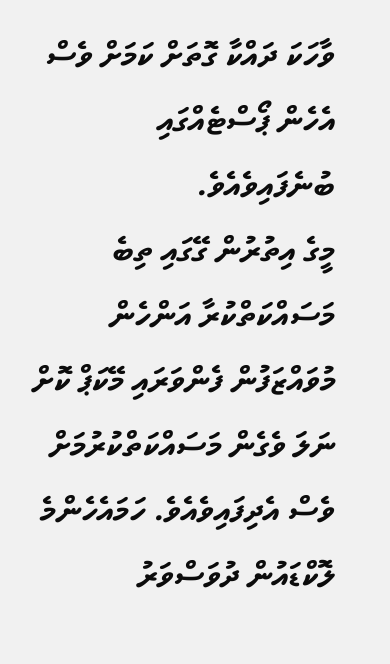ވާހަކަ ދައްކާ ގޮތަށް ކަމަށް ވެސް އެހެން ޕޯސްޓެއްގައި ބުނެފައިވެއެވެ.
މީގެ އިތުރުން ގޭގައި ތިބެ މަސައްކަތްކުރާ އަންހެން މުވައްޒަފުން ފެންވަރައި މޭކަޕް ކޮށް ނަލަ ވެގެން މަސައްކަތްކުރުމަށް ވެސް އެދިފައިވެއެވެ. ހަމައެހެންމެ ލޮކްޑައުން ދުވަސްވަރު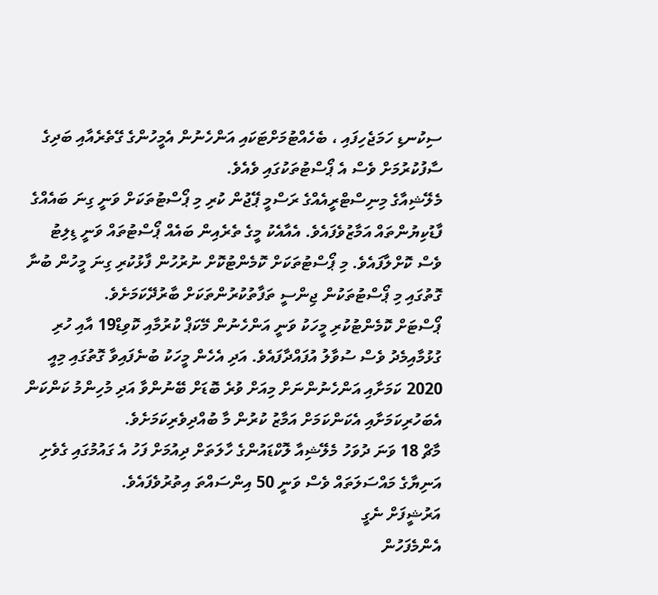ސިކުނޑި ހަމަޖެހިފައި ، ބެހެއްޓުމަށްޓަކައި އަންހެނުން އެމީހުންގެ ގޭތެރެއާއި ބަދިގެ ސާފުކުރުމަށް ވެސް އެ ޕޯސްޓުތަކުގައި ވެއެވެ.
މެލޭޝިއާގެ މިނިސްޓްރީއެއްގެ ރަސްމީ ޕޭޖުން ކުރި މި ޕޯސްޓުތަކަށް ވަނީ ގިނަ ބައެއްގެ ފާޑުކިޔުންތައް އަމާޒުވެފައެވެ. އެއާއެކު މީގެ ތެރެއިން ބައެއް ޕޯސްޓުތައް ވަނީ ޑިލިޓު ވެސް ކޮށްލާފައެވެ. މި ޕޯސްޓުތަކަށް ކޮމެންޓުކޮށް ނުރުހުން ފާޅުކުރި ގިނަ މީހުން ބުނާ ގޮތުގައި މި ޕޯސްޓުތަކުން ޖިންސީ ތަފާތުކުރުންތަކަށް ބާރުދޭކަމަށެވެ.
ޕޯސްޓަށް ކޮމެންޓުކުރި މީހަކު ވަނީ އަންހެނުން މޭކަޕް ކުރުމާއި ކޮވިޑް19 އާއި ހުރި ގުޅުމާއިމެދު ވެސް ސުވާލު އުފައްދާފައެވެ. އަދި އެހެން މީހަކު ބުނެފައިވާ ގޮތުގައި މިއީ 2020 ކަމަށާއި އަންހެނުންނަށް މިއަށް ވުރެ ބޮޑަށް ބޭނުންވާ އަދި މުހިންމު ކަންކަން އެބަހުރިކަމަށާއި އެކަންކަމަށް އަމާޒު ކުރުން މާ ބުއްދިވެރިކަމަށެވެ.
މާޗް 18 ވަނަ ދުވަހު މެލޭޝިއާ ލޮކްޑައުންގެ ހާލަތަށް ދިއުމަށް ފަހު އެ ގައުމުގައި ގެވެށި އަނިޔާގެ މައްސަލަތައް ވެސް ވަނީ 50 އިންސައްތަ އިތުރުވެފައެވެ.
އަރުޝީފަށް ނެގީ
އެންމެފަހުން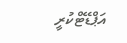އަޕްޑޭޓްކުރީ